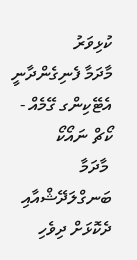ކުޅިވަރު
މާދަމާ ފެނިގެންދާނީ އެޓޭކިންގ ގޭމެއް - ކޯޗް ނައޯކޯ
 މާދަމާ ބަނގްލަދޭޝްއާއި ދެކޮޅަށް ދިވެހި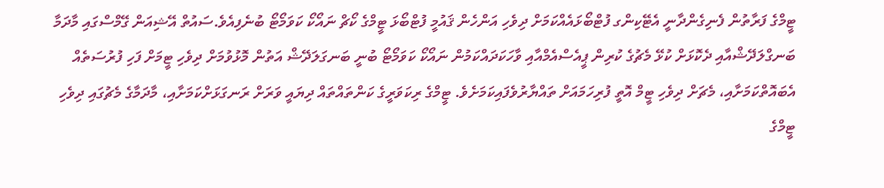ޓީމްގެ ފަރާތުން ފެނިގެންދާނީ އެޓޭކިންގ ފުޓްބޯޅައެއްކަމަށް ދިވެހި އަންހެން ޤައުމީ ފުޓްބޯޅަ ޓީމްގެ ކޯޗް ނައޯކޯ ކަވަމޯޓޯ ބުނެފިއެވެ.ސައުތް އޭޝިއަން ގޭމްސްގައި މާދަމާ ބަނގްލަދޭޝްއާއި ދެކޮޅަށް ކުޅޭ މެޗުގެ ކުރިން ޕީއެސްއެމްއާއި ވާހަކަދައްކަމުން ނައޯކޯ ކަވަމޯޓޯ ބުނީ ބަނގަލަދޭޝް އަތުން މޮޅުވުމަށް ދިވެހި ޓީމަށް ފަހި ފުރުސަތެއް އެބައޮތްކަމަށާއި، މެޗަށް ދިވެހި ޓީމް އޮތީ ފުރިހަމައަށް ތައްޔާރުވެފައިކަމަށެވެ. ޓީމްގެ ރިކަވަރީގެ ކަންތައްތައް ދިޔައީ ވަރަށް ރަނގަޅަށްކަމަށާއި، މާދަމާގެ މެޗުގައި ދިވެހި ޓީމްގެ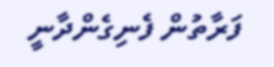ފަރާތުން ފެނިގެންދާނީ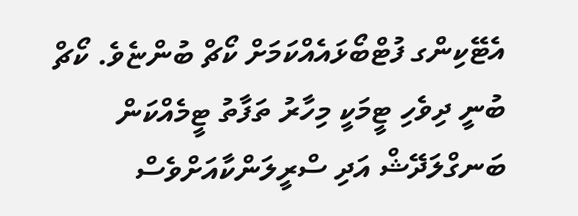އެޓޭކިންގ ފުޓްބޯޅައެއްކަމަށް ކޯޗް ބުންޏެވެ. ކޯޗް ބުނީ ދިވެހި ޓީމަކީ މިހާރު ތަފާތު ޓީމެއްކަން ބަނގްލަދޭޝް އަދި ސްރީލަންކާއަށްވެސް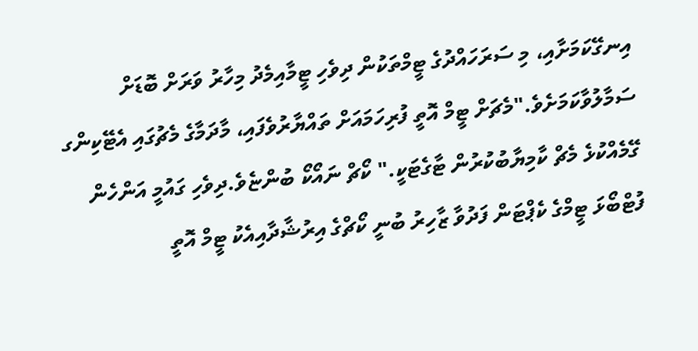އިނގޭކަމަށާއި، މި ސަރަހައްދުގެ ޓީމްތަކުން ދިވެހި ޓީމާއިމެދު މިހާރު ވަރަށް ބޮޑަށް ސަމާލުވާކަމަށެވެ."މެޗަށް ޓީމް އޮތީ ފުރިހަމައަށް ތައްޔާރުވެފައި، މާދަމާގެ މެޗުގައި އެޓޭކިންގ ގޭމެއްކުޅެ މެޗް ކާމިޔާބުކުރުން ޓާގެޓަކީ." ކޯޗް ނައޯކޯ ބުންޏެވެ.ދިވެހި ގައުމީ އަންހެން ފުޓްބޯޅަ ޓީމްގެ ކެޕްޓަން ފަދުވާ ޒާހިރު ބުނީ ކޯޗްގެ އިރުޝާދާއިއެކު ޓީމް އޮތީ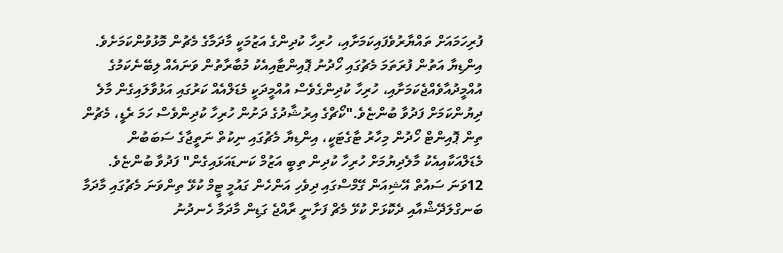ފުރިހަމައަށް ތައްޔާރުވެފައިކަމަށާއި، ހުރިހާ ކުދިންގެ އަޒުމަކީ މާދަމާގެ މެޗުން މޮޅުވުންކަމަށެވެ. އިންޑިޔާ އަތުން ފުރަތަމަ މެޗުގައި ހޯދުނު ޕޮއިންޓާއިއެކު މުބާރާތުން ވަނައެއް ލިބޭނެކަމުގެ އުއްމީދުއާވެއްޖެކަމަށާއި، ހުރިހާ ކުދިންގެވެސް އުއްމީދަކީ މެޑަލްއެއް ކަރުގައި އަޅުވާލައިގެން މާލެ ދިޔުންކަމަށް ފަދުވާ ބުންޏެވެ."ކޯޗްގެ އިރުޝާދުގެ ދަށުން ހުރިހާ ކުދިންވެސް ހަމަ ރެޑީ، މެޗުން ތިން ޕޮއިންޓް ހޯދުން މިހާރު ޓާގެޓަކީ، އިންޑިޔާ މެޗުގައި ނިކުތް ނަތީޖާގެ ސަބަބުން މެޑަލްއަކާއިއެކު މާލެދިޔުމަށް ހުރިހާ ކުދިން ތިބީ އަޒުމް ކަނޑައަޅައިގެން" ފަދުވާ ބުންޏެވެ. 12ވަނަ ސައުތް އޭޝިއަން ގޭމްސްގައި ދިވެހި އަންހެން ގައުމީ ޓީމް ކުޅޭ ތިންވަނަ މެޗުގައި މާދަމާ ބަނގްލަދޭޝްއާއި ދެކޮޅަށް ކުޅޭ މެޗް ފަށާނީ ރާއްޖެ ގަޑިން މާދަމާ ހެނދުނު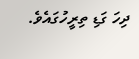ދިހަ ގަޑި ތިރީހުގައެވެ.